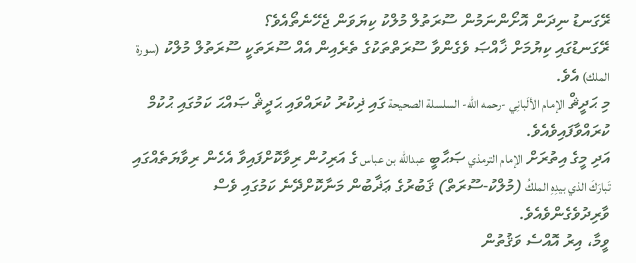ރޭގަނޑު ނިދަން އޮށޯންނަމުން ސޫރަތުލް މުލްކު ކިޔަވަން ޖެހޭނެތޯއެވެ؟
ރޭގަނޑުގައި ކިޔުމަށް ޚާއްޞަ ވެގެންވާ ސޫރަތްތަކުގެ ތެރެއިން އެއް ސޫރަތަކީ ސޫރަތުލް މުލްކު (سورة الملك) އެވެ.
މި ޙަދީޘް الإمام الألَبانِي -رحمه الله- السلسلة الصحيحة ގައި ޛިކުރު ކުރައްވައި ޙަދީޘް ޞައްޙަ ކަމުގައި ޙުކުމް ކުރައްވާފައިވެއެވެ.
އަދި މީގެ އިތުރަށް الإمام الترمذي ޞަޙާބީ عبدالله بن عباس ގެ އަރިހުން ރިވާކޮށްފައިވާ އެހެން ރިވާޔަތެއްގައި تَبارَكَ الذي بيدِهِ الملكُ (މުލްކު-ސޫރަތް) ޤަބުރުގެ ޢަޛާބުން މަނާކޮށްދޭނެ ކަމުގައި ވެސް ވާރިދުވެގެންވެއެވެ.
ވީމާ، އިރު އޮއްސެ ވަޤުތުން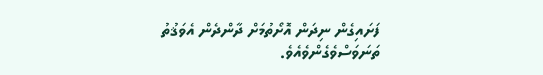ފަށައިގެން ނިދަން އޮށޯތުމަށް ދާންދެން އެވަޤުތު ތަނަވަސްވެގެންވެއެވެ.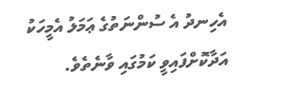އެހިނދު އެ ސުންނަތުގެ ޢަމަލު އެމީހަކު އަދާކޮށްފައިވީ ކަމުގައި ވާނެތެވެ.